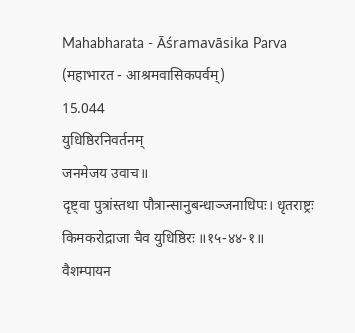Mahabharata - Āśramavāsika Parva (महाभारत - आश्रमवासिकपर्वम्)
15.044
युधिष्ठिरनिवर्तनम्
जनमेजय उवाच॥
दृष्ट्वा पुत्रांस्तथा पौत्रान्सानुबन्धाञ्जनाधिपः। धृतराष्ट्रः किमकरोद्राजा चैव युधिष्ठिरः ॥१५-४४-१॥
वैशम्पायन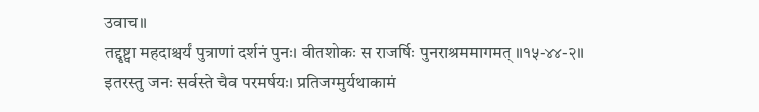उवाच॥
तद्दृष्ट्वा महदाश्चर्यं पुत्राणां दर्शनं पुनः। वीतशोकः स राजर्षिः पुनराश्रममागमत् ॥१५-४४-२॥
इतरस्तु जनः सर्वस्ते चैव परमर्षयः। प्रतिजग्मुर्यथाकामं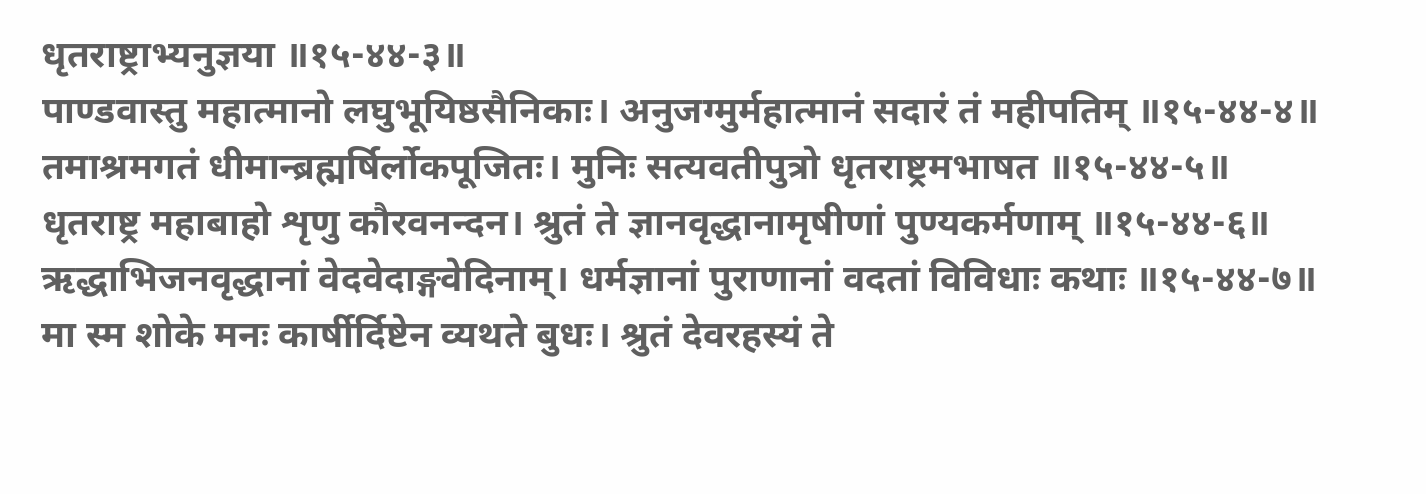धृतराष्ट्राभ्यनुज्ञया ॥१५-४४-३॥
पाण्डवास्तु महात्मानो लघुभूयिष्ठसैनिकाः। अनुजग्मुर्महात्मानं सदारं तं महीपतिम् ॥१५-४४-४॥
तमाश्रमगतं धीमान्ब्रह्मर्षिर्लोकपूजितः। मुनिः सत्यवतीपुत्रो धृतराष्ट्रमभाषत ॥१५-४४-५॥
धृतराष्ट्र महाबाहो शृणु कौरवनन्दन। श्रुतं ते ज्ञानवृद्धानामृषीणां पुण्यकर्मणाम् ॥१५-४४-६॥
ऋद्धाभिजनवृद्धानां वेदवेदाङ्गवेदिनाम्। धर्मज्ञानां पुराणानां वदतां विविधाः कथाः ॥१५-४४-७॥
मा स्म शोके मनः कार्षीर्दिष्टेन व्यथते बुधः। श्रुतं देवरहस्यं ते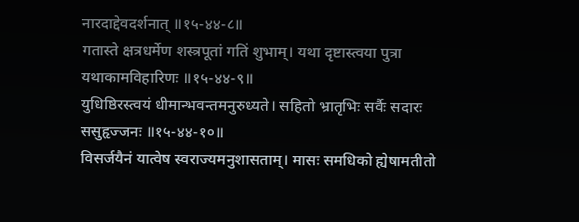नारदाद्देवदर्शनात् ॥१५-४४-८॥
गतास्ते क्षत्रधर्मेण शस्त्रपूतां गतिं शुभाम्। यथा दृष्टास्त्वया पुत्रा यथाकामविहारिणः ॥१५-४४-९॥
युधिष्ठिरस्त्वयं धीमान्भवन्तमनुरुध्यते। सहितो भ्रातृभिः सर्वैः सदारः ससुहृज्जनः ॥१५-४४-१०॥
विसर्जयैनं यात्वेष स्वराज्यमनुशासताम्। मासः समधिको ह्येषामतीतो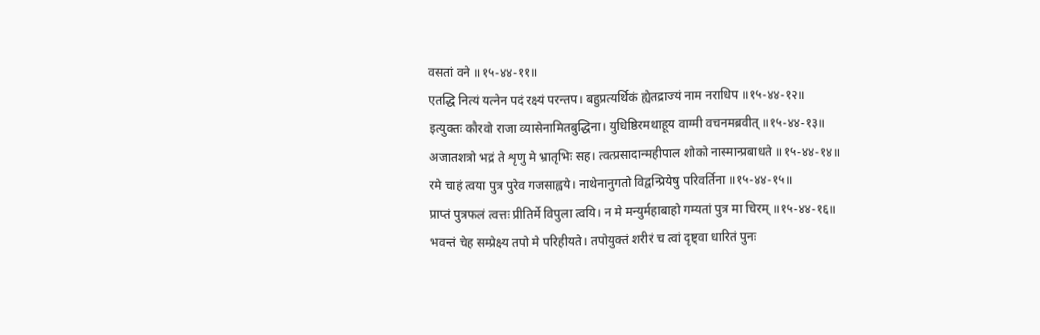वसतां वने ॥१५-४४-११॥
एतद्धि नित्यं यत्नेन पदं रक्ष्यं परन्तप। बहुप्रत्यर्थिकं ह्येतद्राज्यं नाम नराधिप ॥१५-४४-१२॥
इत्युक्तः कौरवो राजा व्यासेनामितबुद्धिना। युधिष्ठिरमथाहूय वाग्मी वचनमब्रवीत् ॥१५-४४-१३॥
अजातशत्रो भद्रं ते शृणु मे भ्रातृभिः सह। त्वत्प्रसादान्महीपाल शोको नास्मान्प्रबाधते ॥१५-४४-१४॥
रमे चाहं त्वया पुत्र पुरेव गजसाह्वये। नाथेनानुगतो विद्वन्प्रियेषु परिवर्तिना ॥१५-४४-१५॥
प्राप्तं पुत्रफलं त्वत्तः प्रीतिर्मे विपुला त्वयि। न मे मन्युर्महाबाहो गम्यतां पुत्र मा चिरम् ॥१५-४४-१६॥
भवन्तं चेह सम्प्रेक्ष्य तपो मे परिहीयते। तपोयुक्तं शरीरं च त्वां दृष्ट्वा धारितं पुनः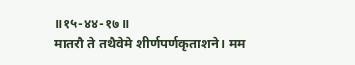॥१५-४४-१७॥
मातरौ ते तथैवेमे शीर्णपर्णकृताशने। मम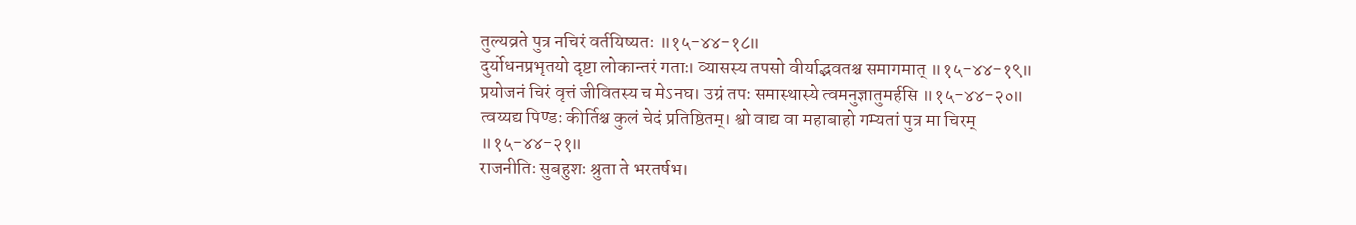तुल्यव्रते पुत्र नचिरं वर्तयिष्यतः ॥१५-४४-१८॥
दुर्योधनप्रभृतयो दृष्टा लोकान्तरं गताः। व्यासस्य तपसो वीर्याद्भवतश्च समागमात् ॥१५-४४-१९॥
प्रयोजनं चिरं वृत्तं जीवितस्य च मेऽनघ। उग्रं तपः समास्थास्ये त्वमनुज्ञातुमर्हसि ॥१५-४४-२०॥
त्वय्यद्य पिण्डः कीर्तिश्च कुलं चेदं प्रतिष्ठितम्। श्वो वाद्य वा महाबाहो गम्यतां पुत्र मा चिरम् ॥१५-४४-२१॥
राजनीतिः सुबहुशः श्रुता ते भरतर्षभ।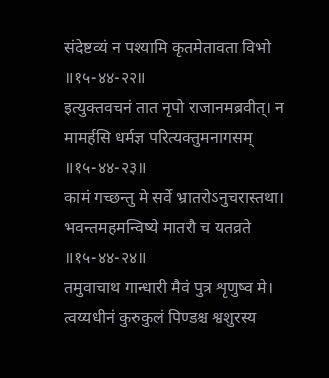संदेष्टव्यं न पश्यामि कृतमेतावता विभो ॥१५-४४-२२॥
इत्युक्तवचनं तात नृपो राजानमब्रवीत्। न मामर्हसि धर्मज्ञ परित्यक्तुमनागसम् ॥१५-४४-२३॥
कामं गच्छन्तु मे सर्वे भ्रातरोऽनुचरास्तथा। भवन्तमहमन्विष्ये मातरौ च यतव्रते ॥१५-४४-२४॥
तमुवाचाथ गान्धारी मैवं पुत्र शृणुष्व मे। त्वय्यधीनं कुरुकुलं पिण्डश्च श्वशुरस्य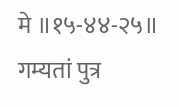मे ॥१५-४४-२५॥
गम्यतां पुत्र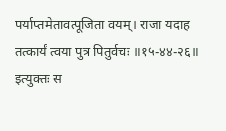पर्याप्तमेतावत्पूजिता वयम्। राजा यदाह तत्कार्यं त्वया पुत्र पितुर्वचः ॥१५-४४-२६॥
इत्युक्तः स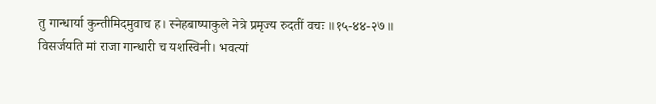तु गान्धार्या कुन्तीमिदमुवाच ह। स्नेहबाष्पाकुले नेत्रे प्रमृज्य रुदतीं वचः ॥१५-४४-२७॥
विसर्जयति मां राजा गान्धारी च यशस्विनी। भवत्यां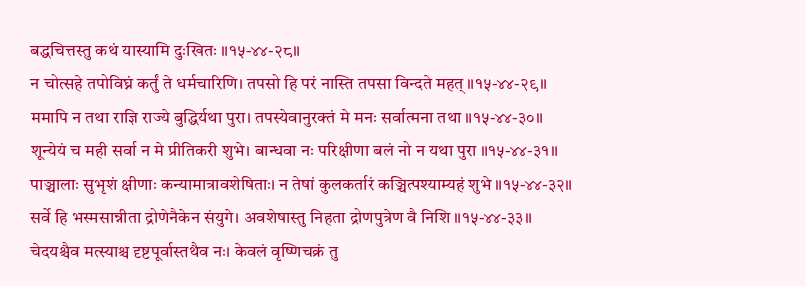बद्धचित्तस्तु कथं यास्यामि दुःखितः ॥१५-४४-२८॥
न चोत्सहे तपोविघ्नं कर्तुं ते धर्मचारिणि। तपसो हि परं नास्ति तपसा विन्दते महत् ॥१५-४४-२९॥
ममापि न तथा राज्ञि राज्ये बुद्धिर्यथा पुरा। तपस्येवानुरक्तं मे मनः सर्वात्मना तथा ॥१५-४४-३०॥
शून्येयं च मही सर्वा न मे प्रीतिकरी शुभे। बान्धवा नः परिक्षीणा बलं नो न यथा पुरा ॥१५-४४-३१॥
पाञ्चालाः सुभृशं क्षीणाः कन्यामात्रावशेषिताः। न तेषां कुलकर्तारं कञ्चित्पश्याम्यहं शुभे ॥१५-४४-३२॥
सर्वे हि भस्मसान्नीता द्रोणेनैकेन संयुगे। अवशेषास्तु निहता द्रोणपुत्रेण वै निशि ॥१५-४४-३३॥
चेदयश्चैव मत्स्याश्च दृष्टपूर्वास्तथैव नः। केवलं वृष्णिचक्रं तु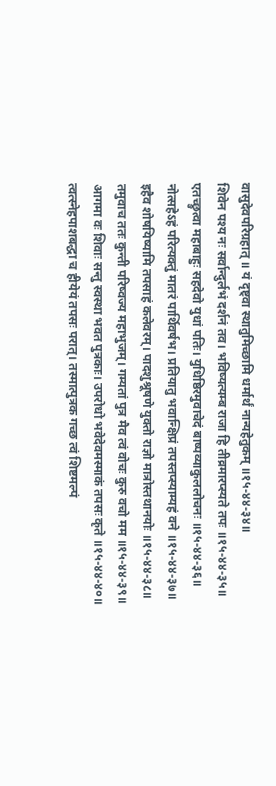वासुदेवपरिग्रहात् ॥ यं दृष्ट्वा स्थातुमिच्छामि धर्मार्थं नान्यहेतुकम् ॥१५-४४-३४॥
शिवेन पश्य नः सर्वान्दुर्लभं दर्शनं तव। भविष्यत्यम्ब राजा हि तीव्रमारप्स्यते तपः ॥१५-४४-३५॥
एतच्छ्रुत्वा महाबाहुः सहदेवो युधां पतिः। युधिष्ठिरमुवाचेदं बाष्पव्याकुललोचनः ॥१५-४४-३६॥
नोत्सहेऽहं परित्यक्तुं मातरं पार्थिवर्षभ। प्रतियातु भवान्क्षिप्रं तपस्तप्स्याम्यहं वने ॥१५-४४-३७॥
इहैव शोषयिष्यामि तपसाहं कलेवरम्। पादशुश्रूषणे युक्तो राज्ञो मात्रोस्तथानयोः ॥१५-४४-३८॥
तमुवाच ततः कुन्ती परिष्वज्य महाभुजम्। गम्यतां पुत्र मैव त्वं वोचः कुरु वचो मम ॥१५-४४-३९॥
आगमा वः शिवाः सन्तु स्वस्था भवत पुत्रकाः। उपरोधो भवेदेवमस्माकं तपसः कृते ॥१५-४४-४०॥
त्वत्स्नेहपाशबद्धा च हीयेयं तपसः परात्। तस्मात्पुत्रक गच्छ त्वं शिष्टमल्पं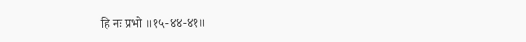हि नः प्रभो ॥१५-४४-४१॥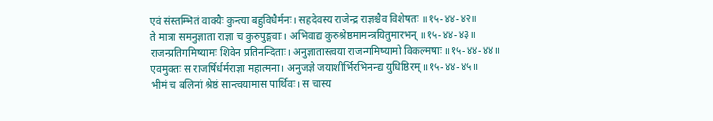एवं संस्तम्भितं वाक्यैः कुन्त्या बहुविधैर्मनः। सहदेवस्य राजेन्द्र राज्ञश्चैव विशेषतः ॥१५-४४-४२॥
ते मात्रा समनुज्ञाता राज्ञा च कुरुपुङ्गवाः। अभिवाद्य कुरुश्रेष्ठमामन्त्रयितुमारभन् ॥१५-४४-४३॥
राजन्प्रतिगमिष्यामः शिवेन प्रतिनन्दिताः। अनुज्ञातास्त्वया राजन्गमिष्यामो विकल्मषाः ॥१५-४४-४४॥
एवमुक्तः स राजर्षिर्धर्मराज्ञा महात्मना। अनुजज्ञे जयाशीर्भिरभिनन्द्य युधिष्ठिरम् ॥१५-४४-४५॥
भीमं च बलिनां श्रेष्ठं सान्त्वयामास पार्थिवः। स चास्य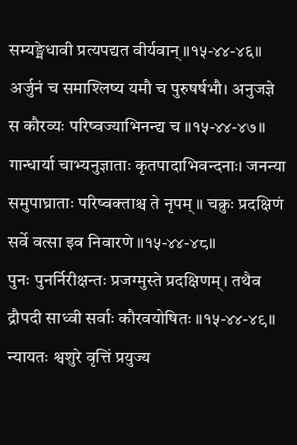सम्यङ्मेधावी प्रत्यपद्यत वीर्यवान् ॥१५-४४-४६॥
अर्जुनं च समाश्लिष्य यमौ च पुरुषर्षभौ। अनुजज्ञे स कौरव्यः परिष्वज्याभिनन्द्य च ॥१५-४४-४७॥
गान्धार्या चाभ्यनुज्ञाताः कृतपादाभिवन्दनाः। जनन्या समुपाघ्राताः परिष्वक्ताश्च ते नृपम् ॥ चक्रुः प्रदक्षिणं सर्वे वत्सा इव निवारणे ॥१५-४४-४८॥
पुनः पुनर्निरीक्षन्तः प्रजग्मुस्ते प्रदक्षिणम्। तथैव द्रौपदी साध्वी सर्वाः कौरवयोषितः ॥१५-४४-४९॥
न्यायतः श्वशुरे वृत्तिं प्रयुज्य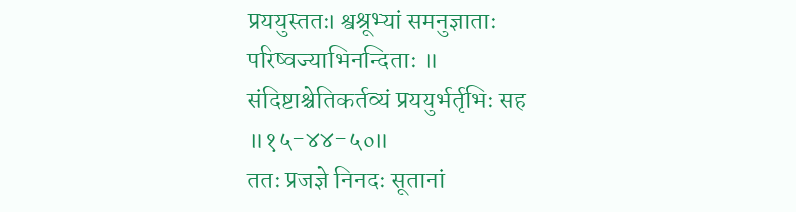प्रययुस्ततः। श्वश्रूभ्यां समनुज्ञाताः परिष्वज्याभिनन्दिताः ॥ संदिष्टाश्चेतिकर्तव्यं प्रययुर्भर्तृभिः सह ॥१५-४४-५०॥
ततः प्रजज्ञे निनदः सूतानां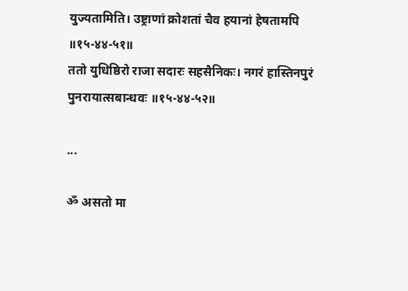युज्यतामिति। उष्ट्राणां क्रोशतां चैव हयानां हेषतामपि ॥१५-४४-५१॥
ततो युधिष्ठिरो राजा सदारः सहसैनिकः। नगरं हास्तिनपुरं पुनरायात्सबान्धवः ॥१५-४४-५२॥

...

ॐ असतो मा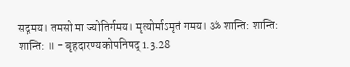सद्गमय। तमसो मा ज्योतिर्गमय। मृत्योर्माऽमृतं गमय। ॐ शान्ति: शान्ति: शान्ति: ॥ - बृहदारण्यकोपनिषद् 1.3.28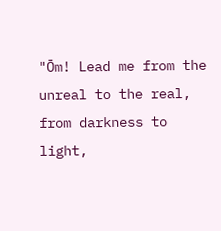"Ōm! Lead me from the unreal to the real, from darkness to light,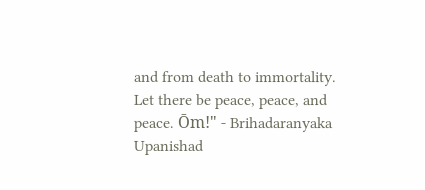and from death to immortality. Let there be peace, peace, and peace. Ōm!" - Brihadaranyaka Upanishad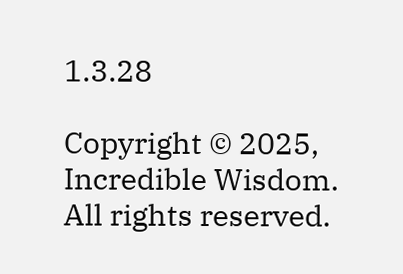1.3.28

Copyright © 2025, Incredible Wisdom.
All rights reserved.